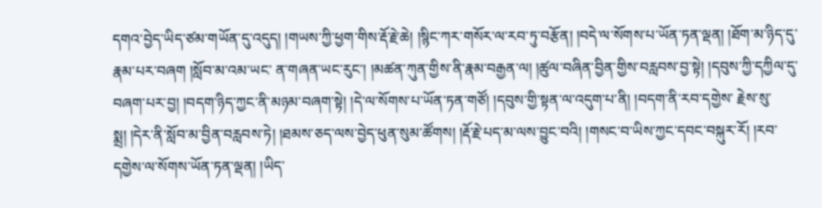དགའ་བྱེད་ཡིད་ཙམ་གཡོན་དུ་འདུད། །གཡས་ཀྱི་ཕྱག་གིས་རྡོ་རྗེ་ཆེ། །སྙིང་ཀར་གསོར་ལ་རབ་ཏུ་བརྩོན། །བདེ་ལ་སོགས་པ་ཡོན་ཏན་ལྡན། །ཐོག་མ་ཉིད་དུ་རྣམ་པར་བཞག །སློབ་མ་འམ་ཡང་ ན་གཞན་ཡང་རུང་། །མཚན་ཀུན་གྱིས་ནི་རྣམ་བརྒྱན་ལ། །ཚུལ་བཞིན་བྱིན་གྱིས་བརླབས་བྱ་སྟེ། །དབུས་ཀྱི་དཀྱིལ་དུ་བཞག་པར་བྱ། །བདག་ཉིད་ཀྱང་ནི་མཉམ་བཞག་སྟེ། །དེ་ལ་སོགས་པ་ཡོན་ཏན་གཙོ། །དབུས་གྱི་སྟན་ལ་འདུག་པ་ནི། །བདག་ནི་རབ་དགྱེས་ རྗེས་སུ་སྨྲ། །དེར་ནི་སློབ་མ་བྱིན་བརླབས་ཏེ། །ཐམས་ཅད་ལས་བྱེད་ཕུན་སུམ་ཚོགས། །རྡོ་རྗེ་པད་མ་ལས་བྱུང་བའི། །གསང་བ་ཡིས་ཀྱང་དབང་བསྐུར་རོ། །རབ་དགྱེས་ལ་སོགས་ཡོན་ཏན་ལྡན། །ཡིད་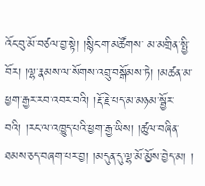འོང་བུ་མོ་བཙལ་བྱ་སྟེ། །སྙིང་ག་མཚོགས་ མ་མགྲིན་སྤྱི་བོར། །ལྷ་རྣམས་ལ་སོགས་འབྲུ་བསྒོམས་ཏེ། །མཚན་མ་ཕྱག་རྒྱར་རབ་འབར་བའི། །རྡོ་རྗེ་པད་མ་མཉམ་སྦྱོར་བའི། །རང་ལ་འཁྱུད་པའི་ཕྱག་རྒྱ་ཡིས། །ཚུལ་བཞིན་ཐམས་ཅད་བཞག་པར་བྱ། །མདུན་དུ་ལྷ་མོ་མྱོས་བྱེད་མ། །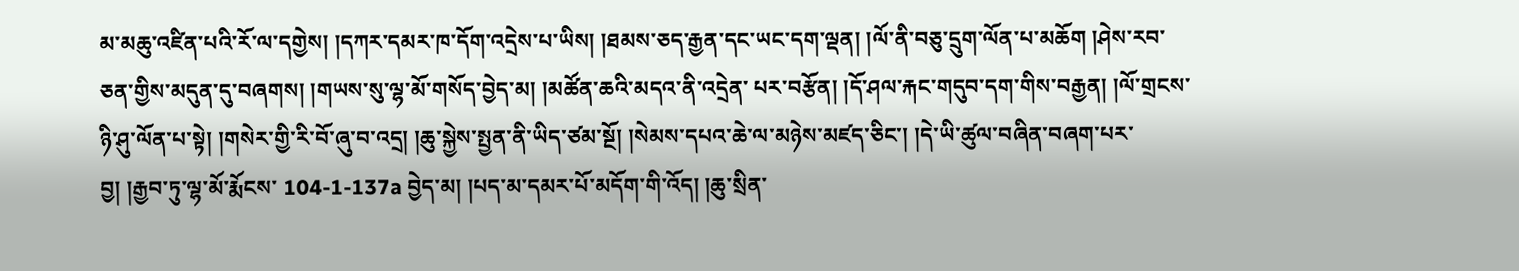མ་མཆུ་འཛིན་པའི་རོ་ལ་དགྱེས། །དཀར་དམར་ཁ་དོག་འདྲེས་པ་ཡིས། །ཐམས་ཅད་རྒྱན་དང་ཡང་དག་ལྡན། །ལོ་ནི་བཅུ་དྲུག་ལོན་པ་མཆོག །ཤེས་རབ་ཅན་གྱིས་མདུན་དུ་བཞགས། །གཡས་སུ་ལྷ་མོ་གསོད་བྱེད་མ། །མཚོན་ཆའི་མདའ་ནི་འདྲེན་ པར་བརྩོན། །དོ་ཤལ་རྐང་གདུབ་དག་གིས་བརྒྱན། །ལོ་གྲངས་ཉི་ཤུ་ལོན་པ་སྟེ། །གསེར་གྱི་རི་བོ་ཞུ་བ་འདྲ། །ཆུ་སྐྱེས་སྤྱན་ནི་ཡིད་ཙམ་སྔོ། །སེམས་དཔའ་ཆེ་ལ་མཉེས་མཛད་ཅིང་། །དེ་ཡི་ཚུལ་བཞིན་བཞག་པར་བྱ། །རྒྱབ་ཏུ་ལྷ་མོ་རྨོངས་ 104-1-137a བྱེད་མ། །པད་མ་དམར་པོ་མདོག་གི་འོད། །ཆུ་སྲིན་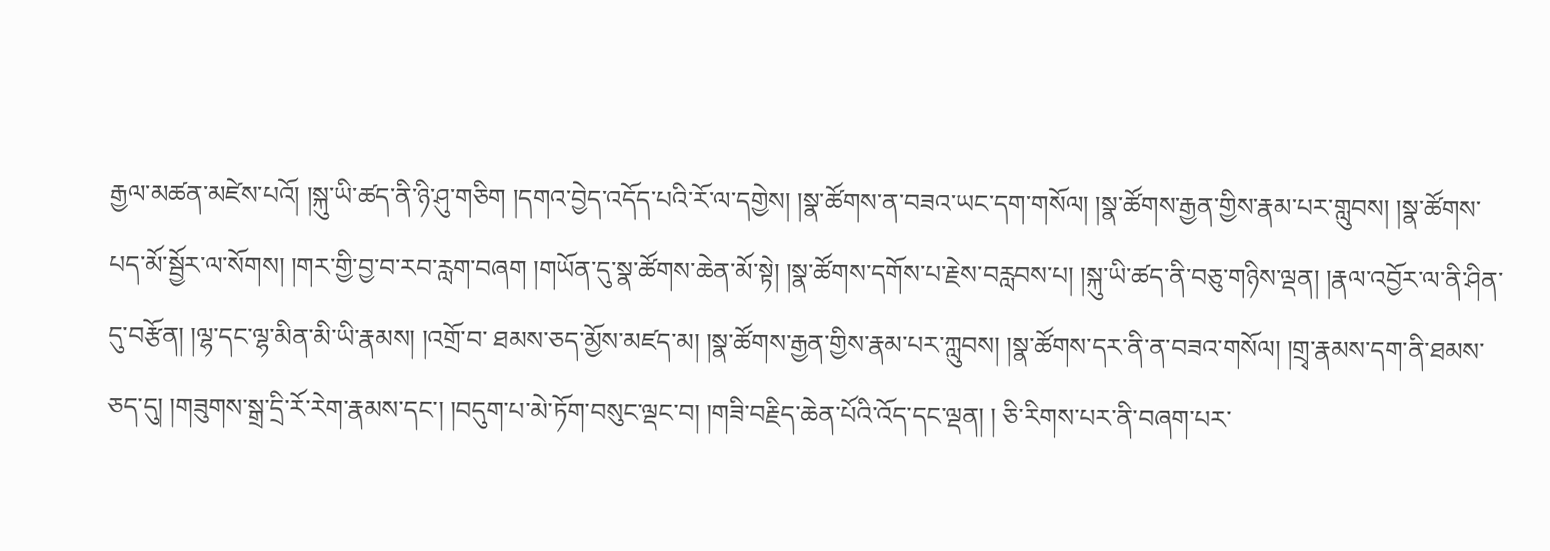རྒྱལ་མཚན་མཛེས་པའོ། །སྐུ་ཡི་ཚད་ནི་ཉི་ཤུ་གཅིག །དགའ་བྱེད་འདོད་པའི་རོ་ལ་དགྱེས། །སྣ་ཚོགས་ན་བཟའ་ཡང་དག་གསོལ། །སྣ་ཚོགས་རྒྱན་གྱིས་རྣམ་པར་གླུབས། །སྣ་ཚོགས་ པད་མོ་སྦྱོར་ལ་སོགས། །གར་གྱི་བྱ་བ་རབ་རླག་བཞག །གཡོན་དུ་སྣ་ཚོགས་ཆེན་མོ་སྟེ། །སྣ་ཚོགས་དགོས་པ་རྗེས་བརླབས་པ། །སྐུ་ཡི་ཚད་ནི་བཅུ་གཉིས་ལྡན། །རྣལ་འབྱོར་ལ་ནི་ཤིན་དུ་བརྩོན། །ལྷ་དང་ལྷ་མིན་མི་ཡི་རྣམས། །འགྲོ་བ་ ཐམས་ཅད་མྱོས་མཛད་མ། །སྣ་ཚོགས་རྒྱན་གྱིས་རྣམ་པར་ཀླུབས། །སྣ་ཚོགས་དར་ནི་ན་བཟའ་གསོལ། །གྲྭ་རྣམས་དག་ནི་ཐམས་ཅད་དུ། །གཟུགས་སྒྲ་དྲི་རོ་རེག་རྣམས་དང་། །བདུག་པ་མེ་ཏོག་བསུང་ལྡང་བ། །གཟི་བརྗིད་ཆེན་པོའི་འོད་དང་ལྡན། ། ཅི་རིགས་པར་ནི་བཞག་པར་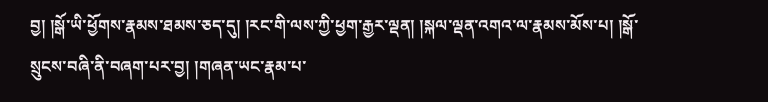བྱ། །སྒོ་ཡི་ཕྱོགས་རྣམས་ཐམས་ཅད་དུ། །རང་གི་ལས་ཀྱི་ཕྱག་རྒྱར་ལྡན། །སྐལ་ལྡན་འགའ་ལ་རྣམས་མོས་པ། །སྒོ་སྲུངས་བཞི་ནི་བཞག་པར་བྱ། །གཞན་ཡང་རྣམ་པ་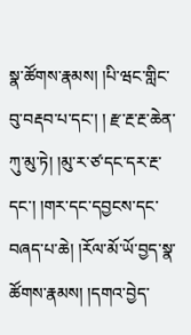སྣ་ཚོགས་རྣམས། །པི་ཝང་གླིང་བུ་བརྡབ་པ་དང་། ། རྫ་རྔ་རྔ་ཆེན་ཀུ་མུ་ཏེ། །མུ་ར་ཙ་དང་དར་རྔ་དང་། །གར་དང་དབྱངས་དང་བཞད་པ་ཆེ། །རོལ་མོ་ཡོ་བྱད་སྣ་ཚོགས་རྣམས། །དགའ་བྱེད་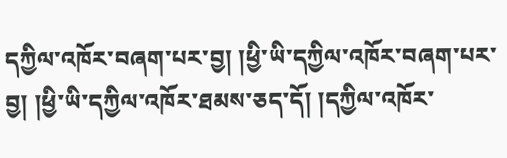དཀྱིལ་འཁོར་བཞག་པར་བྱ། །ཕྱི་ཡི་དཀྱིལ་འཁོར་བཞག་པར་བྱ། །ཕྱི་ཡི་དཀྱིལ་འཁོར་ཐམས་ཅད་དོ། །དཀྱིལ་འཁོར་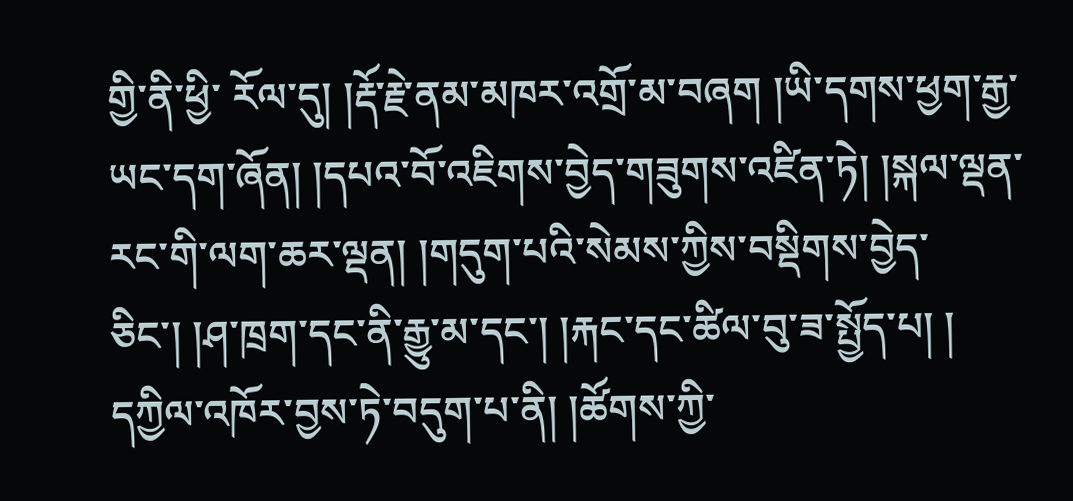གྱི་ནི་ཕྱི་ རོལ་དུ། །རྡོ་རྗེ་ནམ་མཁར་འགྲོ་མ་བཞག །ཡི་དགས་ཕྱག་རྒྱ་ཡང་དག་ཞོན། །དཔའ་བོ་འཇིགས་བྱེད་གཟུགས་འཛིན་ཏེ། །སྐལ་ལྡན་རང་གི་ལག་ཆར་ལྡན། །གདུག་པའི་སེམས་ཀྱིས་བསྡིགས་བྱེད་ཅིང་། །ཤ་ཁྲག་དང་ནི་རྒྱུ་མ་དང་། །རྐང་དང་ཚིལ་བུ་ཟ་སྤྱོད་པ། ། དཀྱིལ་འཁོར་བྱས་ཏེ་བདུག་པ་ནི། །ཚོགས་ཀྱི་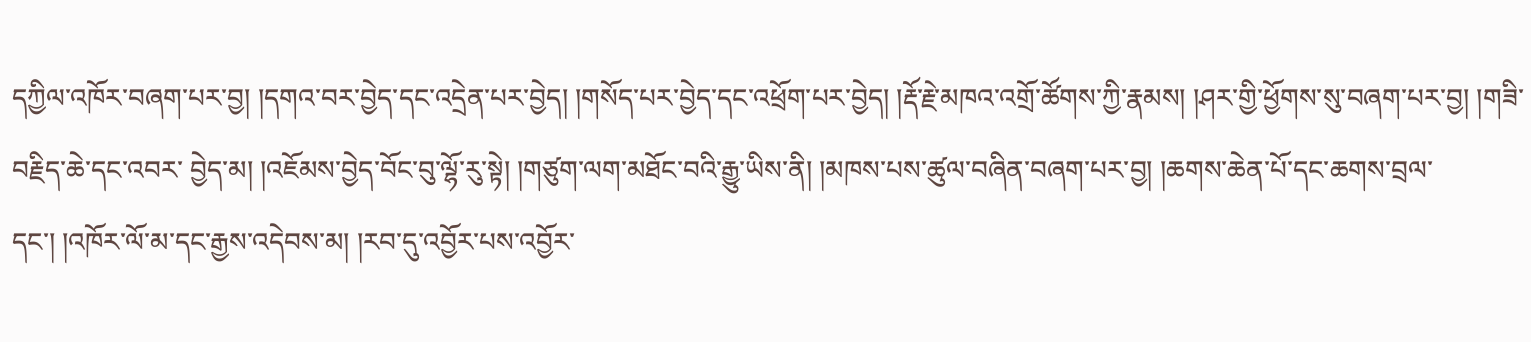དཀྱིལ་འཁོར་བཞག་པར་བྱ། །དགའ་བར་བྱེད་དང་འདྲེན་པར་བྱེད། །གསོད་པར་བྱེད་དང་འཕྲོག་པར་བྱེད། །རྡོ་རྗེ་མཁའ་འགྲོ་ཚོགས་ཀྱི་རྣམས། །ཤར་གྱི་ཕྱོགས་སུ་བཞག་པར་བྱ། །གཟི་བརྗིད་ཆེ་དང་འབར་ བྱེད་མ། །འཇོམས་བྱེད་བོང་བུ་ལྷོ་རུ་སྟེ། །གཙུག་ལག་མཐོང་བའི་རྒྱུ་ཡིས་ནི། །མཁས་པས་ཚུལ་བཞིན་བཞག་པར་བྱ། །ཆགས་ཆེན་པོ་དང་ཆགས་བྲལ་དང་། །འཁོར་ལོ་མ་དང་རྒྱས་འདེབས་མ། །རབ་དུ་འབྱོར་པས་འབྱོར་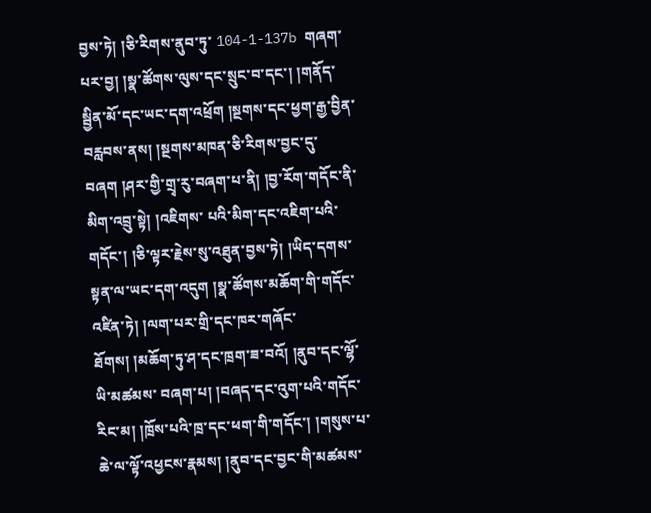བྱས་ཏེ། །ཅི་རིགས་ནུབ་ཏུ་ 104-1-137b གཞག་པར་བྱ། །སྣ་ཚོགས་ལུས་དང་སྲུང་བ་དང་། །གནོད་སྦྱིན་མོ་དང་ཡང་དག་འཕྲོག །སྔགས་དང་ཕྱག་རྒྱ་བྱིན་བརླབས་ནས། །སྔགས་མཁན་ཅི་རིགས་བྱང་དུ་བཞག །ཤར་གྱི་གྲྭ་རུ་བཞག་པ་ནི། །བྱ་རོག་གདོང་ནི་མིག་འབྲུ་སྟེ། །འཇིགས་ པའི་མིག་དང་འཇིག་པའི་གདོང་། །ཅི་ལྟར་རྗེས་སུ་འཐུན་བྱས་ཏེ། །ཡིད་དགས་སྟན་ལ་ཡང་དག་འདུག །སྣ་ཚོགས་མཆོག་གི་གདོང་འཛིན་ཏེ། །ལག་པར་གྲི་དང་ཁར་གཞོང་ཐོགས། །མཆོག་ཏུ་ཤ་དང་ཁྲག་ཟ་བའོ། །ནུབ་དང་ལྷོ་ཡི་མཚམས་ བཞག་པ། །བཞད་དང་འུག་པའི་གདོང་རིང་མ། །ཁྲོས་པའི་ཁྲ་དང་ཕག་གི་གདོང་། །གསུས་པ་ཆེ་ལ་ལྟོ་འཕྱངས་རྣམས། །ནུབ་དང་བྱང་གི་མཚམས་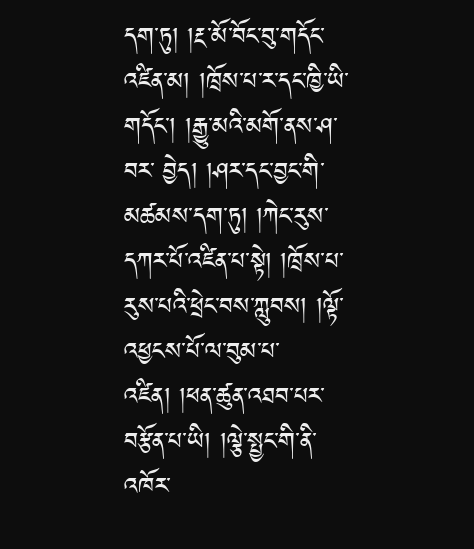དག་ཏུ། །རྔ་མོ་བོང་བུ་གདོང་འཛིན་མ། །ཁྲོས་པ་ར་དང་ཁྱི་ཡི་གདོང་། །རྒྱུ་མའི་མགོ་ནས་ཤ་བར་ བྱེད། །ཤར་དང་བྱང་གི་མཚམས་དག་ཏུ། །ཀེང་རུས་དཀར་པོ་འཛིན་པ་སྟེ། །ཁྲོས་པ་རུས་པའི་ཕྲེང་བས་ཀླུབས། །ལྟོ་འཕྱངས་པོ་ལ་བུམ་པ་འཛིན། །ཕན་ཚུན་འཐབ་པར་བརྩོན་པ་ཡི། །ལྕེ་སྤྱང་གི་ནི་འཁོར་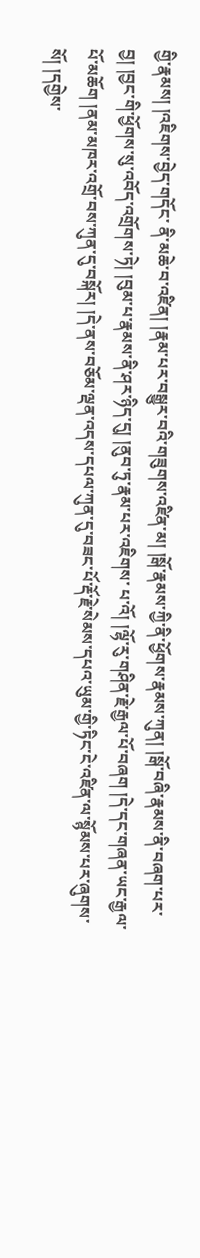གྱི་རྣམས། །འཇིགས་བྱེད་གདོང་ ནི་མཆེ་བ་འཛིན། །རྣམ་པར་བསྒྱུར་བའི་གཟུགས་འཛིན་མ། །སྒོ་རྣམས་ཀྱི་ནི་ཕྱོགས་རྣམས་ཀུན། །སྒོ་བཞི་རྣམས་ནི་བཞག་པར་བྱ། །བྱང་གི་ཕྱོགས་སུ་འབོད་འགྲོགས་ཏེ། །བུམ་པ་རྣམས་ནི་ཤར་ཉིད་དུ། །ནུབ་ཏུ་རྣམ་པར་འཇིགས་ པ་འོ། །ལྷོ་རུ་གཤིན་རྗེ་རྒྱལ་པོ་བཞག །དེ་དང་གཞན་ཡང་རྒྱལ་པོ་མཆོག །ནམ་མཁར་འགྲོ་བས་ཀུན་དུ་བསྐོར། །དེ་ནས་བཅོམ་ལྡན་འདས་དཔལ་ཀུན་དུ་བཟང་པོ་རྡོ་རྗེ་སེམས་དཔའ་ཡུམ་གྱི་ཏིང་ངེ་འཛིན་ལ་སྙོམས་པར་ཞུགས་སོ། །དགྱེས་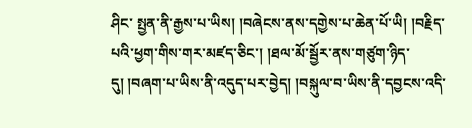ཤིང་ སྤྱན་ནི་རྒྱས་པ་ཡིས། །བཞེངས་ནས་དགྱེས་པ་ཆེན་པོ་ཡི། །བརྗིད་པའི་ཕྱག་གིས་གར་མཛད་ཅིང་། །ཐལ་མོ་སྦྱོར་ནས་གཙུག་ཉིད་དུ། །བཞག་པ་ཡིས་ནི་འདུད་པར་བྱེད། །བསྐུལ་བ་ཡིས་ནི་དབྱངས་འདི་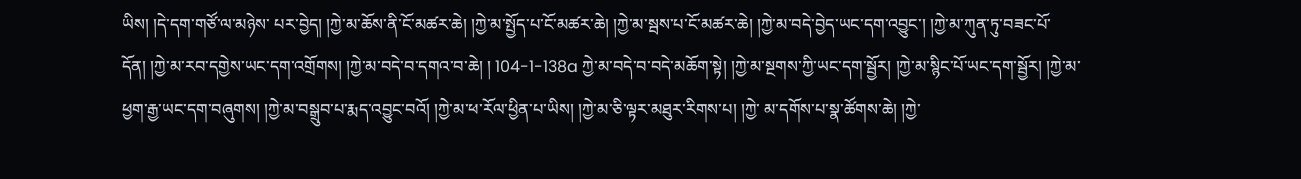ཡིས། །དེ་དག་གཙོ་ལ་མཉེས་ པར་བྱེད། །ཀྱེ་མ་ཆོས་ནི་ངོ་མཚར་ཆེ། །ཀྱེ་མ་སྤྱོད་པ་ངོ་མཚར་ཆེ། །ཀྱེ་མ་སྦས་པ་ངོ་མཚར་ཆེ། །ཀྱེ་མ་བདེ་བྱེད་ཡང་དག་འབྱུང་། །ཀྱེ་མ་ཀུན་ཏུ་བཟང་པོ་དོན། །ཀྱེ་མ་རབ་དགྱེས་ཡང་དག་འགྲོགས། །ཀྱེ་མ་བདེ་བ་དགའ་བ་ཆེ། ། 104-1-138a ཀྱེ་མ་བདེ་བ་བདེ་མཆོག་སྟེ། །ཀྱེ་མ་སྔགས་ཀྱི་ཡང་དག་སྦྱོར། །ཀྱེ་མ་སྙིང་པོ་ཡང་དག་སྦྱོར། །ཀྱེ་མ་ཕྱག་རྒྱ་ཡང་དག་བཞུགས། །ཀྱེ་མ་བསྒྲུབ་པ་རྨད་འབྱུང་བའོ། །ཀྱེ་མ་ཕ་རོལ་ཕྱིན་པ་ཡིས། །ཀྱེ་མ་ཅི་ལྟར་མཐུར་རིགས་པ། །ཀྱེ་ མ་དགོས་པ་སྣ་ཚོགས་ཆེ། །ཀྱེ་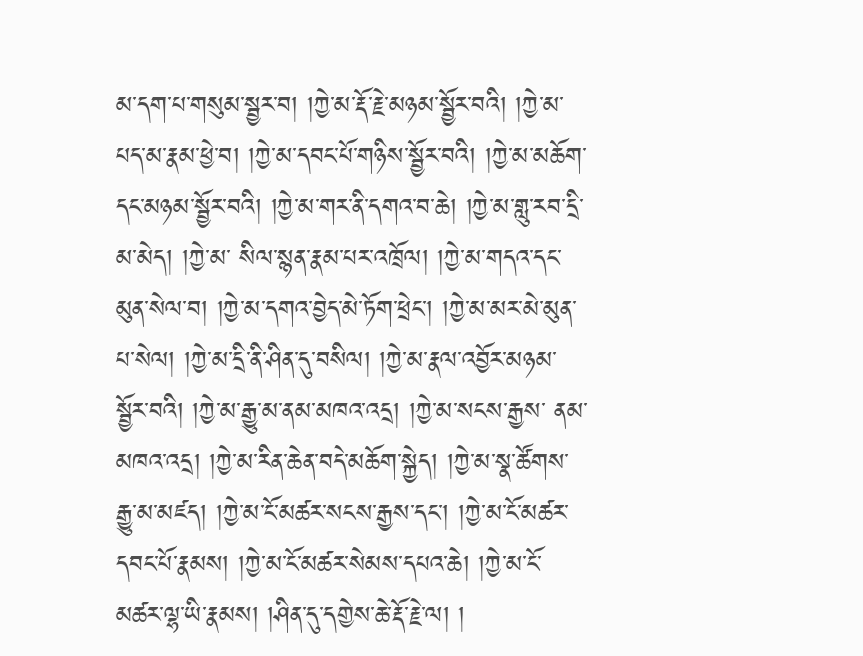མ་དག་པ་གསུམ་སྦྱར་བ། །ཀྱེ་མ་རྡོ་རྗེ་མཉམ་སྦྱོར་བའི། །ཀྱེ་མ་པད་མ་རྣམ་ཕྱེ་བ། །ཀྱེ་མ་དབང་པོ་གཉིས་སྦྱོར་བའི། །ཀྱེ་མ་མཆོག་དང་མཉམ་སྦྱོར་བའི། །ཀྱེ་མ་གར་ནི་དགའ་བ་ཆེ། །ཀྱེ་མ་གླུ་རབ་དྲི་མ་མེད། །ཀྱེ་མ་ སིལ་སྙན་རྣམ་པར་འཁྲོལ། །ཀྱེ་མ་གདའ་དང་མུན་སེལ་བ། །ཀྱེ་མ་དགའ་བྱེད་མེ་ཏོག་ཕྲེང་། །ཀྱེ་མ་མར་མེ་མུན་པ་སེལ། །ཀྱེ་མ་དྲི་ནི་ཤིན་དུ་བསིལ། །ཀྱེ་མ་རྣལ་འབྱོར་མཉམ་སྦྱོར་བའི། །ཀྱེ་མ་རྒྱུ་མ་ནམ་མཁའ་འདྲ། །ཀྱེ་མ་སངས་རྒྱས་ ནམ་མཁའ་འདྲ། །ཀྱེ་མ་རིན་ཆེན་བདེ་མཆོག་སྐྱེད། །ཀྱེ་མ་སྣ་ཚོགས་རྒྱུ་མ་མཛད། །ཀྱེ་མ་ངོ་མཚར་སངས་རྒྱས་དང་། །ཀྱེ་མ་ངོ་མཚར་དབང་པོ་རྣམས། །ཀྱེ་མ་ངོ་མཚར་སེམས་དཔའ་ཆེ། །ཀྱེ་མ་ངོ་མཚར་ལྷ་ཡི་རྣམས། །ཤིན་དུ་དགྱེས་ཆེ་རྡོ་རྗེ་ལ། །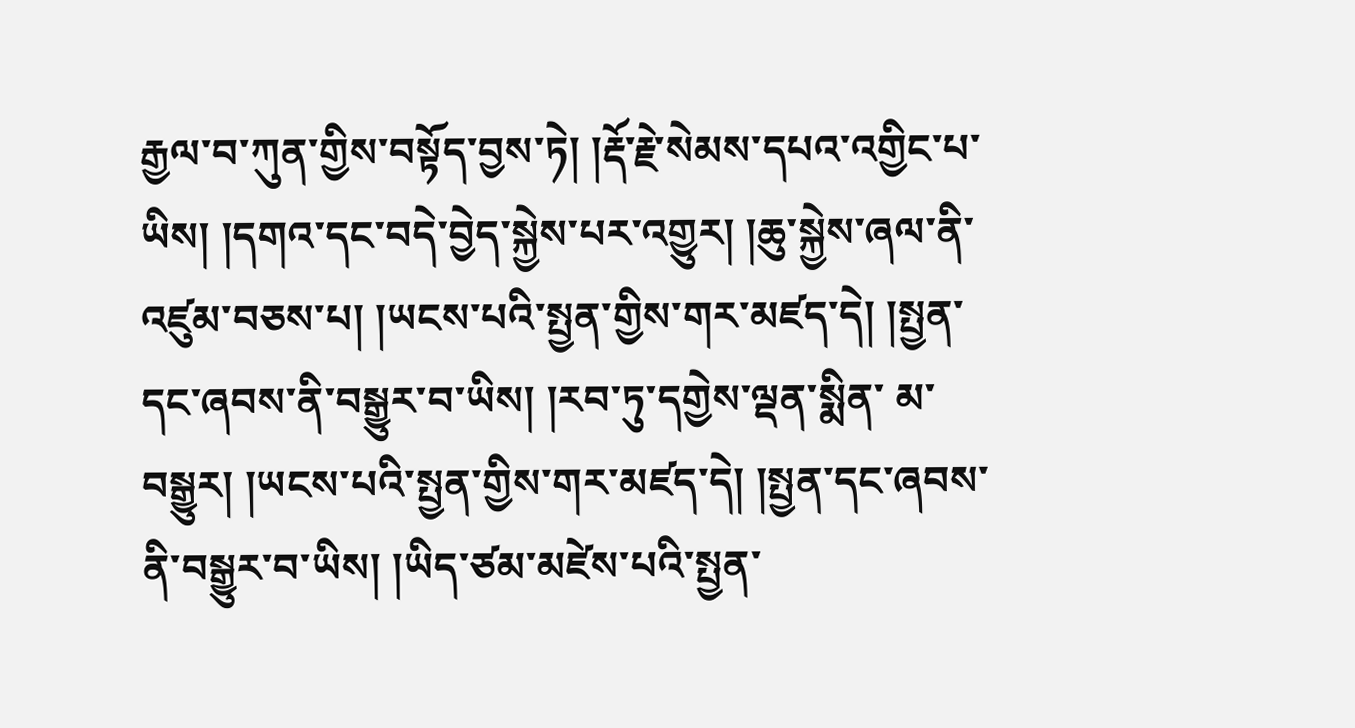རྒྱལ་བ་ཀུན་གྱིས་བསྟོད་བྱས་ཏེ། །རྡོ་རྗེ་སེམས་དཔའ་འགྱིང་པ་ཡིས། །དགའ་དང་བདེ་བྱེད་སྐྱེས་པར་འགྱུར། །ཆུ་སྐྱེས་ཞལ་ནི་འཛུམ་བཅས་པ། །ཡངས་པའི་སྤྱན་གྱིས་གར་མཛད་དེ། །སྤྱན་དང་ཞབས་ནི་བསྒྱུར་བ་ཡིས། །རབ་ཏུ་དགྱེས་ལྡན་སྨིན་ མ་བསྒྱུར། །ཡངས་པའི་སྤྱན་གྱིས་གར་མཛད་དེ། །སྤྱན་དང་ཞབས་ནི་བསྒྱུར་བ་ཡིས། །ཡིད་ཙམ་མཛེས་པའི་སྤྱན་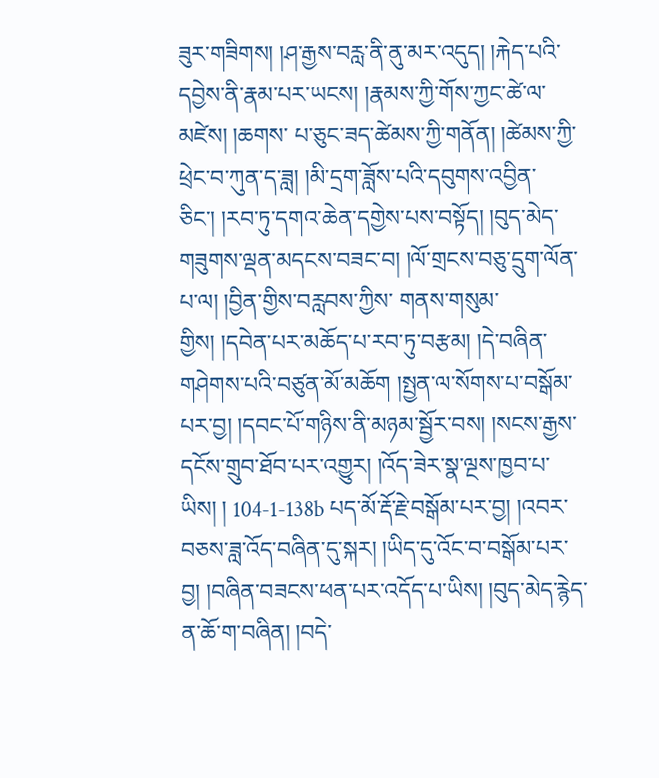ཟུར་གཟིགས། །ཤ་རྒྱས་བརླ་ནི་ནུ་མར་འདུད། །རྐེད་པའི་དབྱེས་ནི་རྣམ་པར་ཡངས། །རྣམས་ཀྱི་གོས་ཀྱང་ཚེ་ལ་མཛེས། །ཆགས་ པ་ཅུང་ཟད་ཚེམས་ཀྱི་གནོན། །ཚེམས་ཀྱི་ཕྲེང་བ་ཀུན་ད་ཟླ། །མི་དྲག་ཟློས་པའི་དབུགས་འབྱིན་ཅིང་། །རབ་ཏུ་དགའ་ཆེན་དགྱེས་པས་བསྟོད། །བུད་མེད་གཟུགས་ལྡན་མདངས་བཟང་བ། །ལོ་གྲངས་བཅུ་དྲུག་ལོན་པ་ལ། །བྱིན་གྱིས་བརླབས་ཀྱིས་ གནས་གསུམ་གྱིས། །དབེན་པར་མཆོད་པ་རབ་ཏུ་བརྩམ། །དེ་བཞིན་གཤེགས་པའི་བཙུན་མོ་མཆོག །སྤྱན་ལ་སོགས་པ་བསྒོམ་པར་བྱ། །དབང་པོ་གཉིས་ནི་མཉམ་སྦྱོར་བས། །སངས་རྒྱས་དངོས་གྲུབ་ཐོབ་པར་འགྱུར། །འོད་ཟེར་སྣ་ལྔས་ཁྱབ་པ་ཡིས། ། 104-1-138b པད་མོ་རྡོ་རྗེ་བསྒོམ་པར་བྱ། །འབར་བཅས་ཟླ་འོད་བཞིན་དུ་སྐར། །ཡིད་དུ་འོང་བ་བསྒོམ་པར་བྱ། །བཞིན་བཟངས་ཕན་པར་འདོད་པ་ཡིས། །བུད་མེད་རྙེད་ན་ཆོ་ག་བཞིན། །བདེ་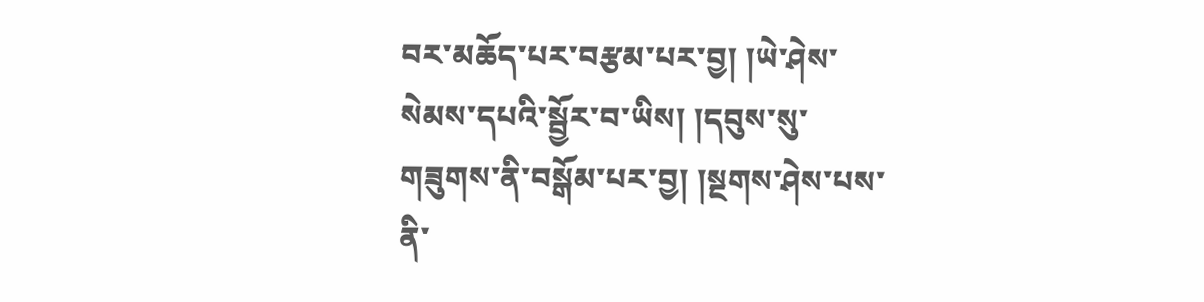བར་མཆོད་པར་བརྩམ་པར་བྱ། །ཡེ་ཤེས་སེམས་དཔའི་སྦྱོར་བ་ཡིས། །དབུས་སུ་ གཟུགས་ནི་བསྒོམ་པར་བྱ། །སྔགས་ཤེས་པས་ནི་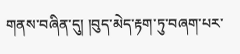གནས་བཞིན་དུ། །བུད་མེད་རྟག་ཏུ་བཞག་པར་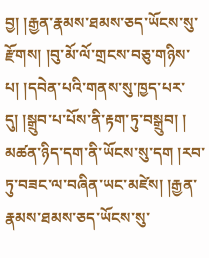བྱ། །རྒྱན་རྣམས་ཐམས་ཅད་ཡོངས་སུ་རྫོགས། །བུ་མོ་ལོ་གྲངས་བཅུ་གཉིས་པ། །དབེན་པའི་གནས་སུ་ཁྱད་པར་དུ། །སྒྲུབ་པ་པོས་ནི་རྟག་ཏུ་བསྒྲུབ། ། མཚན་ཉིད་དག་ནི་ཡོངས་སུ་དག །རབ་ཏུ་བཟང་ལ་བཞིན་ཡང་མཛེས། །རྒྱན་རྣམས་ཐམས་ཅད་ཡོངས་སུ་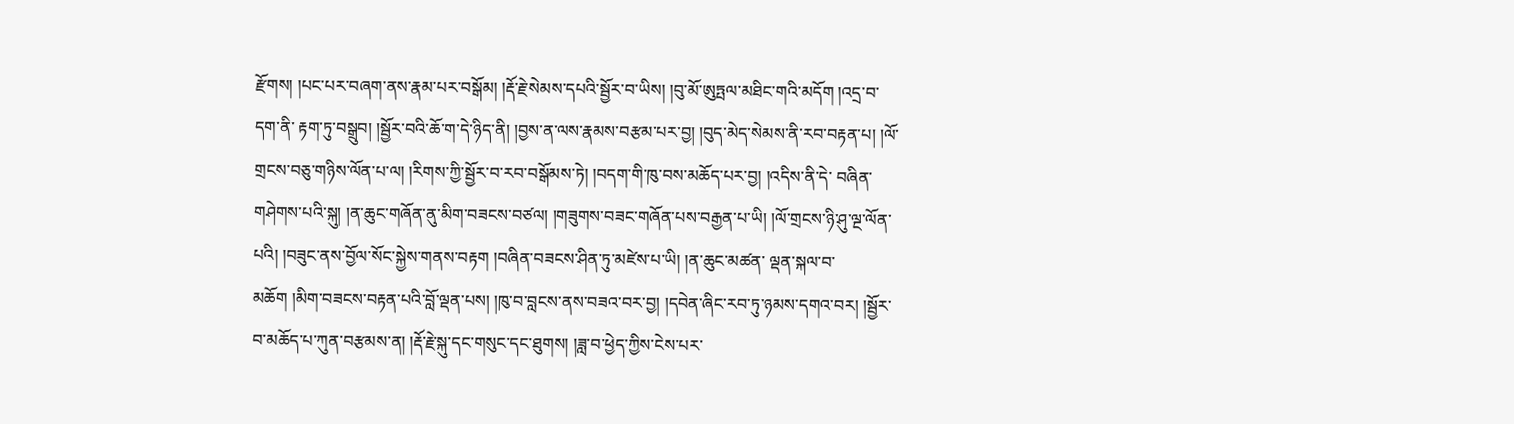རྫོགས། །པང་པར་བཞག་ནས་རྣམ་པར་བསྒོམ། །རྡོ་རྗེ་སེམས་དཔའི་སྦྱོར་བ་ཡིས། །བུ་མོ་ཨུཏྤལ་མཐིང་གའི་མདོག །འདྲ་བ་དག་ནི་ རྟག་ཏུ་བསྒྲུབ། །སྦྱོར་བའི་ཆོ་ག་དེ་ཉིད་ནི། །བྱས་ན་ལས་རྣམས་བརྩམ་པར་བྱ། །བུད་མེད་སེམས་ནི་རབ་བརྟན་པ། །ལོ་གྲངས་བཅུ་གཉིས་ལོན་པ་ལ། །རིགས་ཀྱི་སྦྱོར་བ་རབ་བསྒོམས་ཏེ། །བདག་གི་ཁུ་བས་མཆོད་པར་བྱ། །འདིས་ནི་དེ་ བཞིན་གཤེགས་པའི་སྐུ། །ན་ཆུང་གཞོན་ནུ་མིག་བཟངས་བཙལ། །གཟུགས་བཟང་གཞོན་པས་བརྒྱན་པ་ཡི། །ལོ་གྲངས་ཉི་ཤུ་ལྔ་ལོན་པའི། །བཟུང་ནས་བྱོལ་སོང་སྐྱེས་གནས་བརྟག །བཞིན་བཟངས་ཤིན་ཏུ་མཛེས་པ་ཡི། །ན་ཆུང་མཚན་ ལྡན་སྐལ་བ་མཆོག །མིག་བཟངས་བརྟན་པའི་བློ་ལྡན་པས། །ཁུ་བ་བླངས་ནས་བཟའ་བར་བྱ། །དབེན་ཞིང་རབ་ཏུ་ཉམས་དགའ་བར། །སྦྱོར་བ་མཆོད་པ་ཀུན་བརྩམས་ན། །རྡོ་རྗེ་སྐུ་དང་གསུང་དང་ཐུགས། །ཟླ་བ་ཕྱེད་ཀྱིས་ངེས་པར་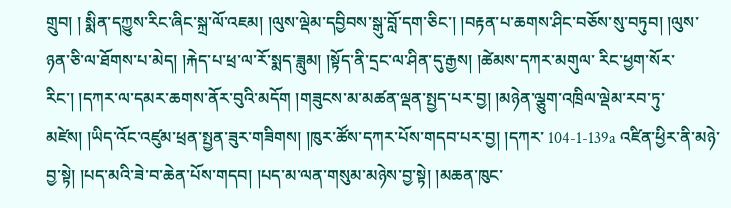གྲུབ། ། སྨིན་དཀྱུས་རིང་ཞིང་སྐྲ་ལོ་འཇམ། །ལུས་ལྡེམ་དབྱིབས་སྒུ་བློ་དག་ཅིང་། །བརྟན་པ་ཆགས་ཤིང་བཅོས་སུ་བཏུབ། །ལུས་ཉན་ཅི་ལ་ཐོགས་པ་མེད། །རྐེད་པ་ཕྲ་ལ་རོ་སྨད་ཟླུམ། །སྟོད་ནི་དྲང་ལ་ཤིན་དུ་རྒྱས། །ཚེམས་དཀར་མགུལ་ རིང་ཕྱག་སོར་རིང་། །དཀར་ལ་དམར་ཆགས་ནོར་བུའི་མདོག །གཟུངས་མ་མཚན་ལྡན་སྤྱད་པར་བྱ། །མཉེན་ལྕུག་འཁྲིལ་ལྡེམ་རབ་ཏུ་མཛེས། །ཡིད་འོང་འཛུམ་ཕྲན་སྤྱན་ཟུར་གཟིགས། །ཁུར་ཚོས་དཀར་པོས་གདབ་པར་བྱ། །དཀར་ 104-1-139a འཛིན་ཕྱིར་ནི་མཉེ་བྱ་སྟེ། །པད་མའི་ཟེ་བ་ཆེན་པོས་གདབ། །པད་མ་ལན་གསུམ་མཉེས་བྱ་སྟེ། །མཆན་ཁུང་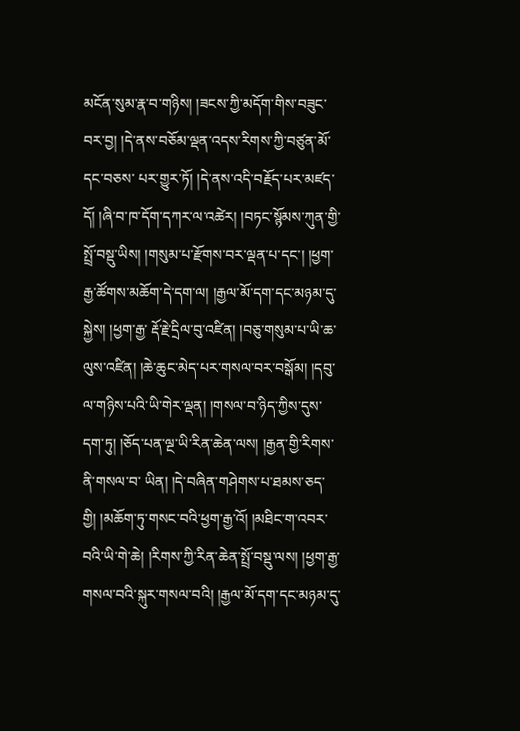མངོན་སུམ་རྣ་བ་གཉིས། །ཟངས་ཀྱི་མདོག་གིས་བཟུང་བར་བྱ། །དེ་ནས་བཅོམ་ལྡན་འདས་རིགས་ཀྱི་བཙུན་མོ་དང་བཅས་ པར་གྱུར་ཏོ། །དེ་ནས་འདི་བརྗོད་པར་མཛད་དོ། །ཞི་བ་ཁ་དོག་དཀར་ལ་འཚེར། །བཏང་སྙོམས་ཀུན་གྱི་སྤྲོ་བསྡུ་ཡིས། །གསུམ་པ་རྫོགས་བར་ལྡན་པ་དང་། །ཕྱག་རྒྱ་ཚོགས་མཆོག་དེ་དག་ལ། །རྒྱལ་མོ་དག་དང་མཉམ་དུ་སྐྱེས། །ཕྱག་རྒྱ་ རྡོ་རྗེ་དྲིལ་བུ་འཛིན། །བཅུ་གསུམ་པ་ཡི་ཆ་ལུས་འཛིན། །ཆེ་ཆུང་མེད་པར་གསལ་བར་བསྒོམ། །དབུ་ལ་གཉིས་པའི་ཡི་གེར་ལྡན། །གསལ་བ་ཉིད་ཀྱིས་དུས་དག་ཏུ། །ཅོད་པན་ལྔ་ཡི་རིན་ཆེན་ལས། །རྒྱན་གྱི་རིགས་ནི་གསལ་བ་ ཡིན། །དེ་བཞིན་གཤེགས་པ་ཐམས་ཅད་གྱི། །མཆོག་ཏུ་གསང་བའི་ཕྱག་རྒྱ་འོ། །མཐིང་ག་འབར་བའི་ཡི་གེ་ཆེ། །རིགས་ཀྱི་རིན་ཆེན་སྤྲོ་བསྡུ་ལས། །ཕྱག་རྒྱ་གསལ་བའི་སྐུར་གསལ་བའི། །རྒྱལ་མོ་དག་དང་མཉམ་དུ་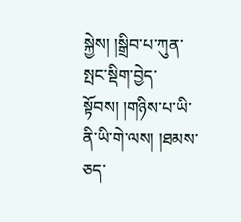སྐྱེས། །སྒྲིབ་པ་ཀུན་ སྤང་སྡིག་བྱེད་སྟོབས། །གཉིས་པ་ཡི་ནི་ཡི་གེ་ལས། །ཐམས་ཅད་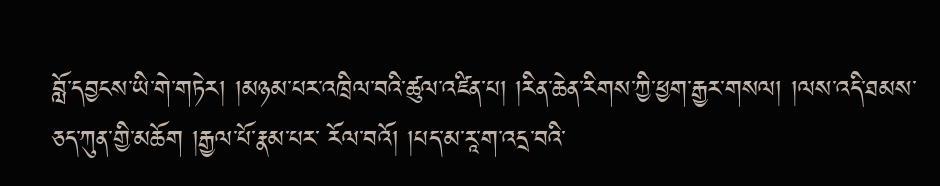བློ་དབྱངས་ཡི་གེ་གཏེར། །མཉམ་པར་འཁྲིལ་བའི་ཚུལ་འཛིན་པ། །རིན་ཆེན་རིགས་ཀྱི་ཕྱག་རྒྱར་གསལ། །ལས་འདི་ཐམས་ཅད་ཀུན་གྱི་མཆོག །རྒྱལ་པོ་རྣམ་པར་ རོལ་བའོ། །པད་མ་རཱ་ག་འདྲ་བའི་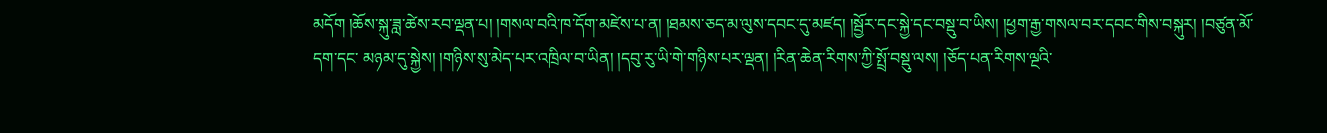མདོག །ཆོས་སྐུ་ཟླ་ཚེས་རབ་ལྡན་པ། །གསལ་བའི་ཁ་དོག་མཛེས་པ་ན། །ཐམས་ཅད་མ་ལུས་དབང་དུ་མཛད། །སྦྱོར་དང་སྐྱེ་དང་བསྡུ་བ་ཡིས། །ཕྱག་རྒྱ་གསལ་བར་དབང་གིས་བསྐུར། །བཙུན་མོ་དག་དང་ མཉམ་དུ་སྐྱེས། །གཉིས་སུ་མེད་པར་འཁྲིལ་བ་ཡིན། །དབུ་རུ་ཡི་གེ་གཉིས་པར་ལྡན། །རིན་ཆེན་རིགས་ཀྱི་སྤྲོ་བསྡུ་ལས། །ཅོད་པན་རིགས་ལྔའི་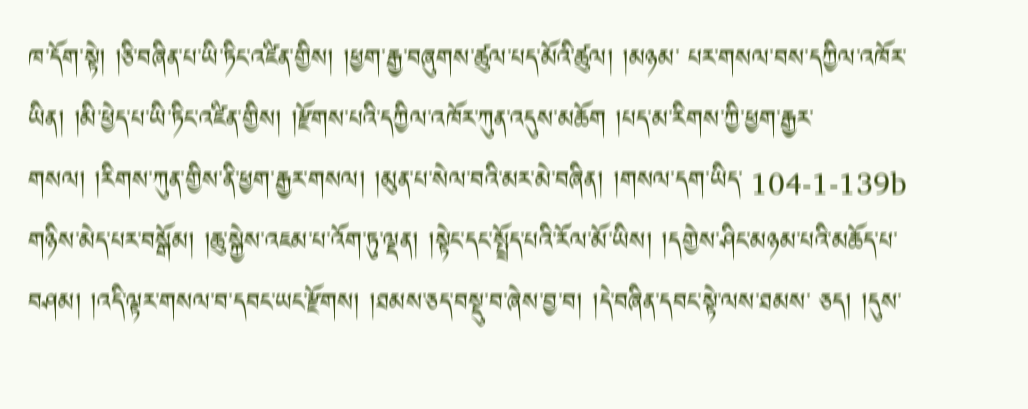ཁ་དོག་སྟེ། །ཅི་བཞིན་པ་ཡི་ཏིང་འཛིན་གྱིས། །ཕྱག་རྒྱ་བཞུགས་ཚུལ་པད་མོའི་ཚུལ། །མཉམ་ པར་གསལ་བས་དཀྱིལ་འཁོར་ཡིན། །མི་ཕྱེད་པ་ཡི་ཏིང་འཛིན་གྱིས། །རྫོགས་པའི་དཀྱིལ་འཁོར་ཀུན་འདུས་མཆོག །པད་མ་རིགས་ཀྱི་ཕྱག་རྒྱར་གསལ། །རིགས་ཀུན་གྱིས་ནི་ཕྱག་རྒྱར་གསལ། །མུན་པ་སེལ་བའི་མར་མེ་བཞིན། །གསལ་དག་ཡིད་ 104-1-139b གཉིས་མེད་པར་བསྒོམ། །ཆུ་སྐྱེས་འཇམ་པ་འོག་ཏུ་ལྡན། །སྟེང་དང་སྤྲོད་པའི་རོལ་མོ་ཡིས། །དགྱེས་ཤིང་མཉམ་པའི་མཆོད་པ་བཤམ། །འདི་ལྟར་གསལ་བ་དབང་ཡང་རྫོགས། །ཐམས་ཅད་བསྡུ་བ་ཞེས་བྱ་བ། །དེ་བཞིན་དབང་སྟེ་ལས་ཐམས་ ཅད། །དུས་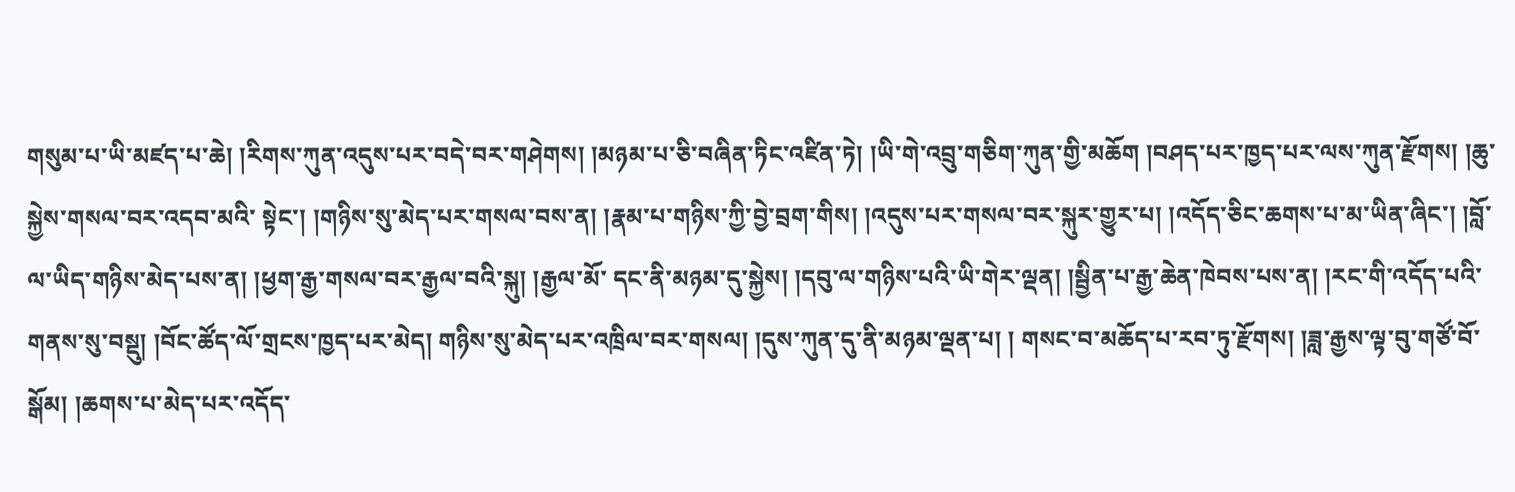གསུམ་པ་ཡི་མཛད་པ་ཆེ། །རིགས་ཀུན་འདུས་པར་བདེ་བར་གཤེགས། །མཉམ་པ་ཅི་བཞིན་ཏིང་འཛིན་ཏེ། །ཡི་གེ་འབྲུ་གཅིག་ཀུན་གྱི་མཆོག །བཤད་པར་ཁྱད་པར་ལས་ཀུན་རྫོགས། །ཆུ་སྐྱེས་གསལ་བར་འདབ་མའི་ སྟེང་། །གཉིས་སུ་མེད་པར་གསལ་བས་ན། །རྣམ་པ་གཉིས་ཀྱི་བྱེ་བྲག་གིས། །འདུས་པར་གསལ་བར་སྐུར་གྱུར་པ། །འདོད་ཅིང་ཆགས་པ་མ་ཡིན་ཞིང་། །བློ་ལ་ཡིད་གཉིས་མེད་པས་ན། །ཕྱག་རྒྱ་གསལ་བར་རྒྱལ་བའི་སྐུ། །རྒྱལ་མོ་ དང་ནི་མཉམ་དུ་སྐྱེས། །དབུ་ལ་གཉིས་པའི་ཡི་གེར་ལྡན། །སྦྱིན་པ་རྒྱ་ཆེན་ཁེབས་པས་ན། །རང་གི་འདོད་པའི་གནས་སུ་བསྡུ། །བོང་ཚོད་ལོ་གྲངས་ཁྱད་པར་མེད། གཉིས་སུ་མེད་པར་འཁྲིལ་བར་གསལ། །དུས་ཀུན་དུ་ནི་མཉམ་ལྡན་པ། ། གསང་བ་མཆོད་པ་རབ་ཏུ་རྫོགས། །ཟླ་རྒྱས་ལྟ་བུ་གཙོ་བོ་སྒོམ། །ཆགས་པ་མེད་པར་འདོད་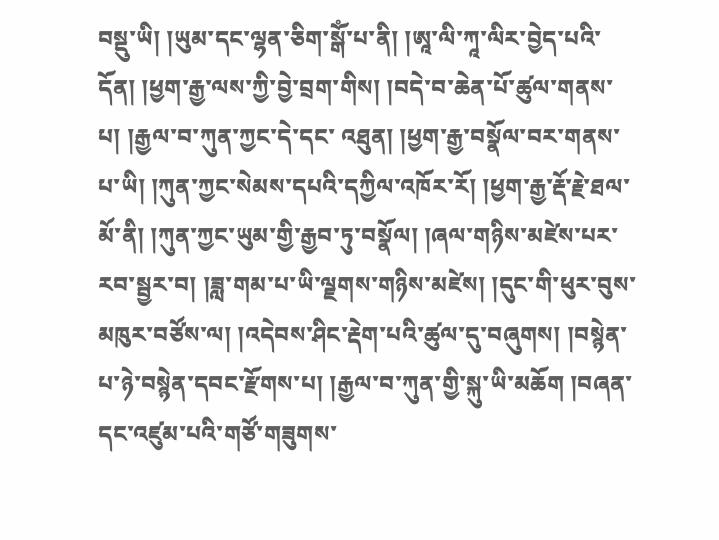བསྡུ་ཡི། །ཡུམ་དང་ལྷན་ཅིག་སྒོཾ་པ་ནི། །ཨཱ་ལི་ཀཱ་ལིར་བྱེད་པའི་དོན། །ཕྱག་རྒྱ་ལས་ཀྱི་བྱེ་བྲག་གིས། །བདེ་བ་ཆེན་པོ་ཚུལ་གནས་པ། །རྒྱལ་བ་ཀུན་ཀྱང་དེ་དང་ འཐུན། །ཕྱག་རྒྱ་བསྣོལ་བར་གནས་པ་ཡི། །ཀུན་ཀྱང་སེམས་དཔའི་དཀྱིལ་འཁོར་རོ། །ཕྱག་རྒྱ་རྡོ་རྗེ་ཐལ་མོ་ནི། །ཀུན་ཀྱང་ཡུམ་གྱི་རྒྱབ་ཏུ་བསྣོལ། །ཞལ་གཉིས་མཛེས་པར་རབ་སྦྱར་བ། །ཟླ་གམ་པ་ཡི་ལྗགས་གཉིས་མཛེས། །དུང་གི་ཕུར་བུས་ མཁུར་བཙོས་ལ། །འདེབས་ཤིང་རྡེག་པའི་ཚུལ་དུ་བཞུགས། །བསྙེན་པ་ཉེ་བསྙེན་དབང་རྫོགས་པ། །རྒྱལ་བ་ཀུན་གྱི་སྐུ་ཡི་མཆོག །བཞན་དང་འཛུམ་པའི་གཙོ་གཟུགས་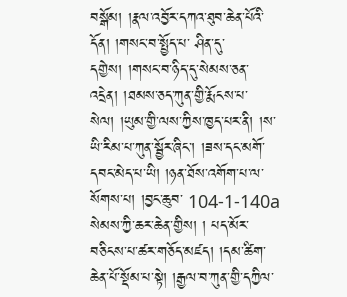བསྒོམ། །རྣལ་འབྱོར་དཀའ་ཐུབ་ཆེན་པོའི་དོན། །གསང་བ་སྤྱོད་པ་ ཤིན་དུ་དགྱེས། །གསང་བ་ཉིད་དུ་སེམས་ཅན་འདྲེན། །ཐམས་ཅད་ཀུན་གྱི་རྨོངས་པ་སེལ། །ཡུམ་གྱི་ལས་ཀྱིས་ཁྱད་པར་ནི། །ས་ཡི་རིམ་པ་ཀུན་སྦྱོར་ཞིང་། །ཟས་དང་མགོ་དབང་མེད་པ་ཡི། །ཉན་ཐོས་འགོག་པ་ལ་སོགས་པ། །བྱང་ཆུབ་ 104-1-140a སེམས་ཀྱི་ཆར་ཆེན་གྱིས། ། པད་མོར་བཅིངས་པ་ཚར་གཅོད་མཛད། །དམ་ཚིག་ཆེན་པོ་སྡོམ་པ་སྟེ། །རྒྱལ་བ་ཀུན་གྱི་དཀྱིལ་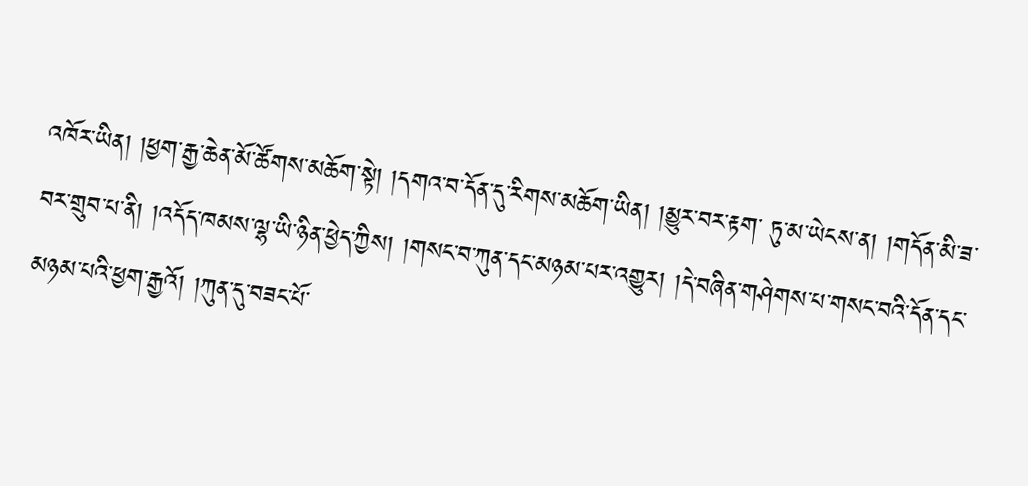འཁོར་ཡིན། །ཕྱག་རྒྱ་ཆེན་མོ་ཚོགས་མཆོག་སྟེ། །དགའ་བ་དོན་དུ་རིགས་མཆོག་ཡིན། །མྱུར་བར་རྟག་ ཏུ་མ་ཡེངས་ན། །གདོན་མི་ཟ་བར་གྲུབ་པ་ནི། །འདོད་ཁམས་ལྷ་ཡི་ཉིན་ཕྱེད་ཀྱིས། །གསང་བ་ཀུན་དང་མཉམ་པར་འགྱུར། །དེ་བཞིན་གཤེགས་པ་གསང་བའི་དོན་དང་མཉམ་པའི་ཕྱག་རྒྱའོ། །ཀུན་དུ་བཟང་པོ་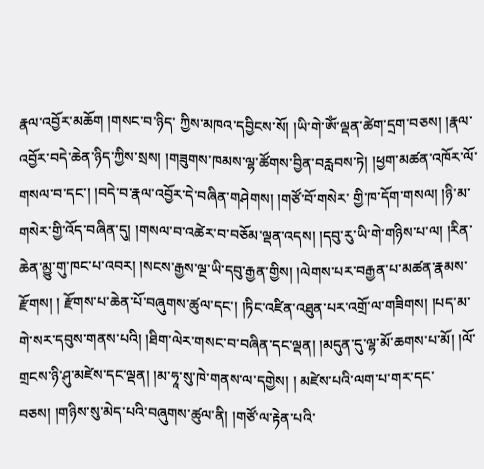རྣལ་འབྱོར་མཆོག །གསང་བ་ཉིད་ ཀྱིས་མཁའ་དབྱིངས་སོ། །ཡི་གེ་ༀ་ལྡན་ཚེག་དྲག་བཅས། །རྣལ་འབྱོར་བདེ་ཆེན་ཉིད་ཀྱིས་སྲས། །གཟུགས་ཁམས་ལྷ་ཚོགས་བྱིན་བརླབས་ཏེ། །ཕྱག་མཚན་འཁོར་ལོ་གསལ་བ་དང་། །བདེ་བ་རྣལ་འབྱོར་དེ་བཞིན་གཤེགས། །གཙོ་བོ་གསེར་ གྱི་ཁ་དོག་གསལ། །ཉི་མ་གསེར་གྱི་འོད་བཞིན་དུ། །གསལ་བ་འཚེར་བ་བཅོམ་ལྡན་འདས། །དབུ་རུ་ཡི་གེ་གཉིས་པ་ལ། །རིན་ཆེན་མྱུ་གུ་ཁང་པ་འབར། །སངས་རྒྱས་ལྔ་ཡི་དབུ་རྒྱན་གྱིས། །ལེགས་པར་བརྒྱན་པ་མཚན་རྣམས་རྫོགས། ། རྫོགས་པ་ཆེན་པོ་བཞུགས་ཚུལ་དང་། །ཏིང་འཛིན་འཐུན་པར་འགྲོ་ལ་གཟིགས། །པད་མ་གེ་སར་དབུས་གནས་པའི། །ཐིག་ལེར་གསང་བ་བཞིན་དང་ལྡན། །མདུན་དུ་ལྷ་མོ་ཆགས་པ་མོ། །ལོ་གྲངས་ཉི་ཤུ་མཛེས་དང་ལྡན། །མ་ཧཱ་སུ་ཁེ་གནས་ལ་དགྱེས། ། མཛེས་པའི་ལག་པ་གར་དང་བཅས། །གཉིས་སུ་མེད་པའི་བཞུགས་ཚུལ་ནི། །གཙོ་ལ་རྟེན་པའི་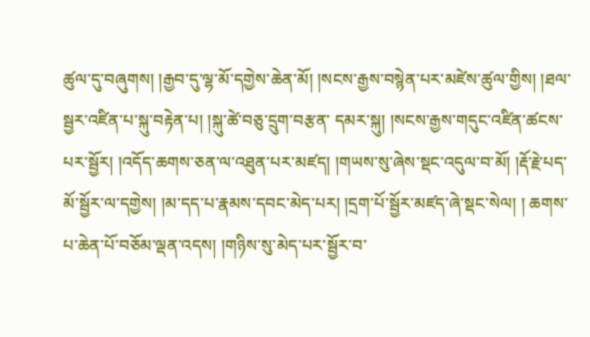ཚུལ་དུ་བཞུགས། །རྒྱབ་དུ་ལྷ་མོ་དགྱེས་ཆེན་མོ། །སངས་རྒྱས་བསྙེན་པར་མཛེས་ཚུལ་གྱིས། །ཐལ་སྦྱར་འཛིན་པ་སྐུ་བརྟེན་པ། །སྐུ་ཚེ་བཅུ་དྲུག་བརྩན་ དམར་སྐུ། །སངས་རྒྱས་གདུང་འཛིན་ཚངས་པར་སྦྱོར། །འདོད་ཆགས་ཅན་ལ་འཐུན་པར་མཛད། །གཡས་སུ་ཞེས་སྡང་འདུལ་བ་མོ། །རྡོ་རྗེ་པད་མོ་སྦྱོར་ལ་དགྱེས། །མ་དད་པ་རྣམས་དབང་མེད་པར། །དྲག་པོ་སྦྱོར་མཛད་ཞེ་སྡང་སེལ། ། ཆགས་པ་ཆེན་པོ་བཅོམ་ལྡན་འདས། །གཉིས་སུ་མེད་པར་སྦྱོར་བ་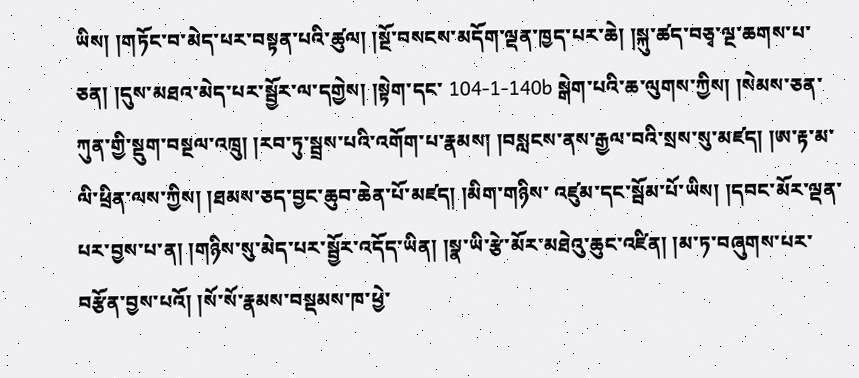ཡིས། །གཏོང་བ་མེད་པར་བསྟན་པའི་ཚུལ། །སྔོ་བསངས་མདོག་ལྡན་ཁྱད་པར་ཆེ། །སྐུ་ཚད་བཅྭ་ལྔ་ཆགས་པ་ཅན། །དུས་མཐའ་མེད་པར་སྦྱོར་ལ་དགྱེས། །སྟེག་དང་ 104-1-140b སྒེག་པའི་ཆ་ལུགས་ཀྱིས། །སེམས་ཅན་ཀུན་གྱི་སྡུག་བསྔལ་འཁྲུ། །རབ་ཏུ་སྦྲས་པའི་འགོག་པ་རྣམས། །བསླངས་ནས་རྒྱལ་བའི་སྲས་སུ་མཛད། །ཨ་རྟ་མ་ལི་ཕྲིན་ལས་ཀྱིས། །ཐམས་ཅད་བྱང་ཆུབ་ཆེན་པོ་མཛད། །མིག་གཉིས་ འཛུམ་དང་སྦོམ་པོ་ཡིས། །དབང་མོར་ལྡན་པར་བྱས་པ་ན། །གཉིས་སུ་མེད་པར་སྦྱོར་འདོད་ཡིན། །སྣ་ཡི་རྩེ་མོར་མཐེའུ་ཆུང་འཛིན། །མ་ཏ་བཞུགས་པར་བརྩོན་བྱས་པའོ། །སོ་སོ་རྣམས་བསྡམས་ཁ་ཕྱེ་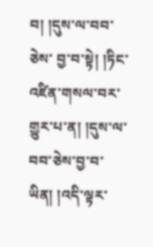བ། །དུས་ལ་བབ་ཅེས་ བྱ་བ་སྟེ། །ཏིང་འཛིན་གསལ་བར་གྱུར་པ་ན། །དུས་ལ་བབ་ཅེས་བྱ་བ་ཡིན། །འདི་ལྟར་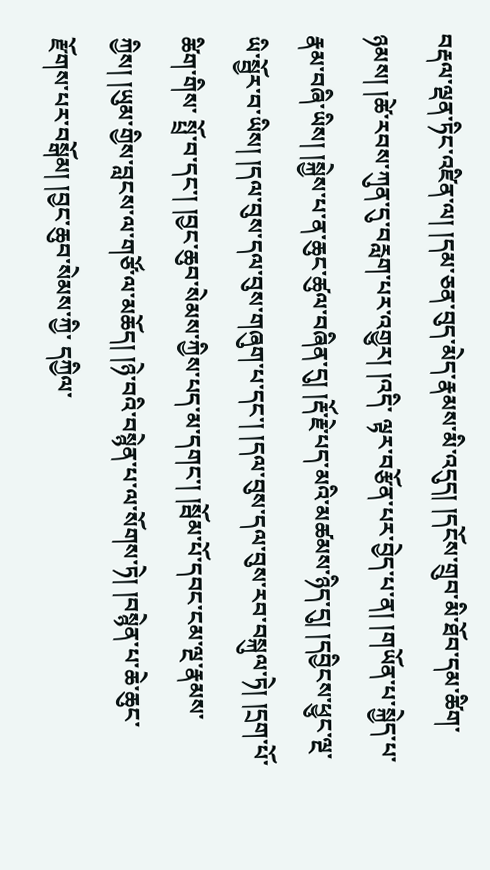བརྡལ་ལྡན་ཏིང་འཛིན་ལ། །དམ་ཅན་བུད་མེད་རྣམས་མི་འདུད། །དངོས་གྲུབ་མི་ཐོབ་དམ་ཚིག་ཉམས། །ཚེ་རབས་ཀུན་དུ་བརླག་པར་འགྱུར། །འདི་ ལྟར་བརྩོན་པར་བྱེད་པ་ན། །གཡོན་པ་སྐྱེད་པ་རྣམ་བཞི་ཡིས། །སྐྱེས་པ་ན་ཆུང་ཚུལ་བཞིན་དུ། །རྡོ་རྗེ་པད་མའི་མཚམས་ཉིད་དུ། །དབྱིངས་ཕྱུང་ལྔ་ཡི་སྦྱོར་བ་ཡིས། །དལ་བུས་དལ་བུས་གཞུག་པ་དང་། །དལ་བུས་དལ་བུས་རབ་བསྐུལ་ཏེ། །དྲག་པོ་ཚིག་གིས་ སྤྲོ་བ་དང་། །བྱང་ཆུབ་སེམས་ཀྱིས་པད་མ་དགང་། །སྦོམ་པོ་དབང་ངམ་ལྔ་རྣམས་ཀྱིས། །ཡུམ་གྱིས་བླངས་ལ་གཙོ་ལ་མཆོད། །ཉེ་བའི་བསྙེན་པ་ལ་སོགས་ཏེ། །བསྙེན་པ་ཆེ་ཆུང་རྫོགས་པར་བསྒོམ། །བྱང་ཆུབ་སེམས་ཀྱི་ དཀྱིལ་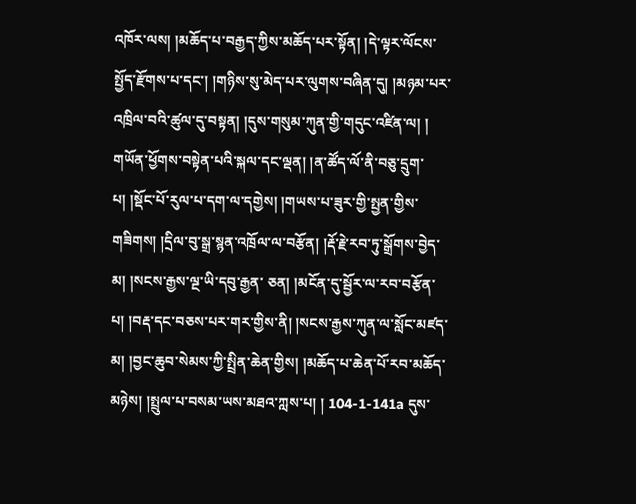འཁོར་ལས། །མཆོད་པ་བརྒྱད་ཀྱིས་མཆོད་པར་སྟོན། །དེ་ལྟར་ལོངས་སྤྱོད་རྫོགས་པ་དང་། །གཉིས་སུ་མེད་པར་ལུགས་བཞིན་དུ། །མཉམ་པར་འཁྲིལ་བའི་ཚུལ་དུ་བསྟན། །དུས་གསུམ་ཀུན་གྱི་གདུང་འཛིན་ལ། ། གཡོན་ཕྱོགས་བསྟེན་པའི་སྐལ་དང་ལྡན། །ན་ཚོད་ལོ་ནི་བཅུ་དྲུག་པ། །སྡོང་པོ་རུལ་པ་དག་ལ་དགྱེས། །གཡས་པ་ཟུར་གྱི་སྤྱན་གྱིས་གཟིགས། །དྲིལ་བུ་སྒྲ་སྙན་འཁྲོལ་ལ་བརྩོན། །རྡོ་རྗེ་རབ་ཏུ་སྒྲོགས་བྱེད་མ། །སངས་རྒྱས་ལྔ་ཡི་དབུ་རྒྱན་ ཅན། །མངོན་དུ་སྦྱོར་ལ་རབ་བརྩོན་པ། །བརྡ་དང་བཅས་པར་གར་གྱིས་ནི། །སངས་རྒྱས་ཀུན་ལ་སློང་མཛད་མ། །བྱང་ཆུབ་སེམས་ཀྱི་སྤྲིན་ཆེན་གྱིས། །མཆོད་པ་ཆེན་པོ་རབ་མཆོད་མཉེས། །སྤྲུལ་པ་བསམ་ཡས་མཐའ་ཀླས་པ། ། 104-1-141a དུས་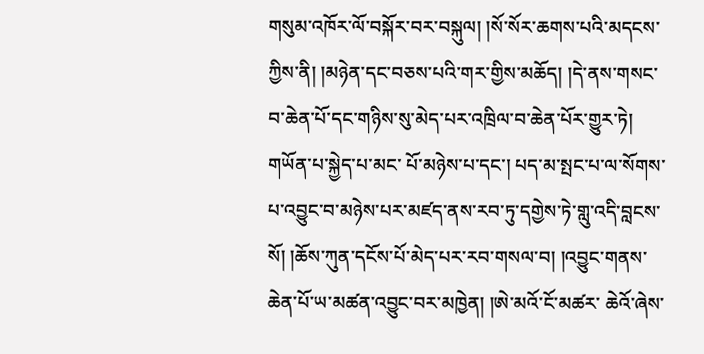གསུམ་འཁོར་ལོ་བསྐོར་བར་བསྐུལ། །སོ་སོར་ཆགས་པའི་མདངས་ཀྱིས་ནི། །མཉེན་དང་བཅས་པའི་གར་གྱིས་མཆོད། །དེ་ནས་གསང་བ་ཆེན་པོ་དང་གཉིས་སུ་མེད་པར་འཁྲིལ་བ་ཆེན་པོར་གྱུར་ཏེ། གཡོན་པ་སྐྱེད་པ་མང་ པོ་མཉེས་པ་དང་། པད་མ་སྤང་པ་ལ་སོགས་པ་འབྱུང་བ་མཉེས་པར་མཛད་ནས་རབ་ཏུ་དགྱེས་ཏེ་གླུ་འདི་བླངས་སོ། །ཆོས་ཀུན་དངོས་པོ་མེད་པར་རབ་གསལ་བ། །འབྱུང་གནས་ཆེན་པོ་ཡ་མཚན་འབྱུང་བར་མཁྱེན། །ཨེ་མའོ་ངོ་མཚར་ ཆེའོ་ཞེས་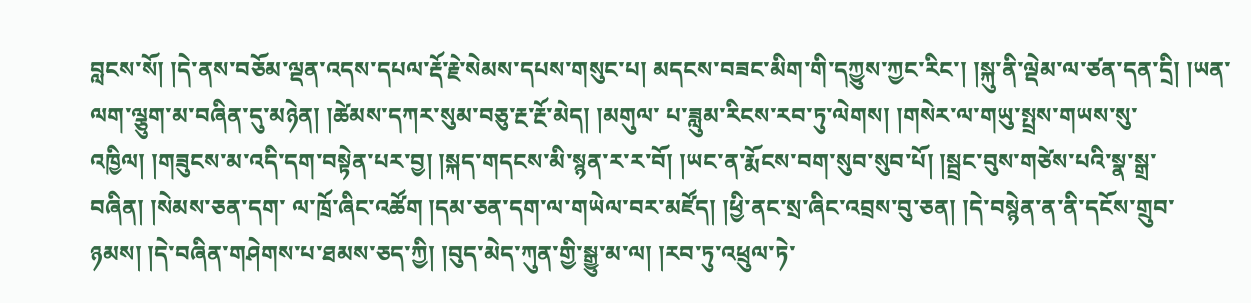བླངས་སོ། །དེ་ནས་བཅོམ་ལྡན་འདས་དཔལ་རྡོ་རྗེ་སེམས་དཔས་གསུང་པ། མདངས་བཟང་མིག་གི་དཀྱུས་ཀྱང་རིང་། །སྐུ་ནི་ལྡེམ་ལ་ཙན་དན་དྲི། །ཡན་ལག་ལྕུག་མ་བཞིན་དུ་མཉེན། །ཚེམས་དཀར་སུམ་བཅུ་རྔ་རྔོ་མེད། །མགུལ་ པ་ཟླུམ་རིངས་རབ་ཏུ་ལེགས། །གསེར་ལ་གཡུ་སྤྲས་གཡས་སུ་འཁྱིལ། །གཟུངས་མ་འདི་དག་བསྟེན་པར་བྱ། །སྐད་གདངས་མི་སྙན་ར་ར་བོ། །ཡང་ན་རྨོངས་བག་སུབ་སུབ་པོ། །སྦྲང་བུས་གཙེས་པའི་སྣ་སྒྲ་བཞིན། །སེམས་ཅན་དག་ ལ་ཁྲོ་ཞིང་འཚོག །དམ་ཅན་དག་ལ་གཡེལ་བར་མཛོད། །ཕྱི་ནང་སྲ་ཞིང་འབྲས་བུ་ཅན། །དེ་བསྙེན་ན་ནི་དངོས་གྲུབ་ཉམས། །དེ་བཞིན་གཤེགས་པ་ཐམས་ཅད་ཀྱི། །བུད་མེད་ཀུན་གྱི་སྒྱུ་མ་ལ། །རབ་ཏུ་འཕྲུལ་ཏེ་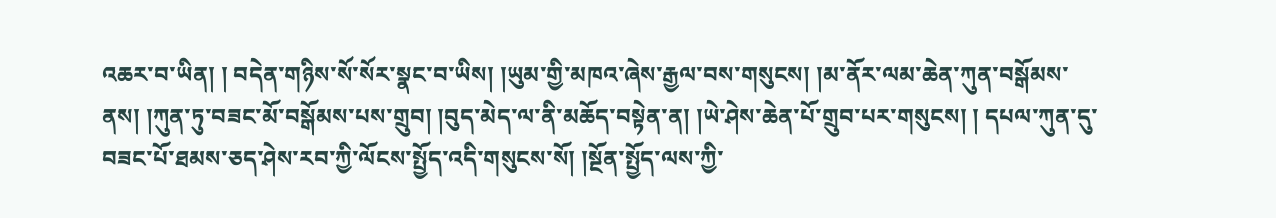འཆར་བ་ཡིན། ། བདེན་གཉིས་སོ་སོར་སྣང་བ་ཡིས། །ཡུམ་གྱི་མཁའ་ཞེས་རྒྱལ་བས་གསུངས། །མ་ནོར་ལམ་ཆེན་ཀུན་བསྒོམས་ནས། །ཀུན་ཏུ་བཟང་མོ་བསྒོམས་པས་གྲུབ། །བུད་མེད་ལ་ནི་མཆོད་བསྟེན་ན། །ཡེ་ཤེས་ཆེན་པོ་གྲུབ་པར་གསུངས། ། དཔལ་ཀུན་དུ་བཟང་པོ་ཐམས་ཅད་ཤེས་རབ་ཀྱི་ལོངས་སྤྱོད་འདི་གསུངས་སོ། །སྔོན་སྤྱོད་ལས་ཀྱི་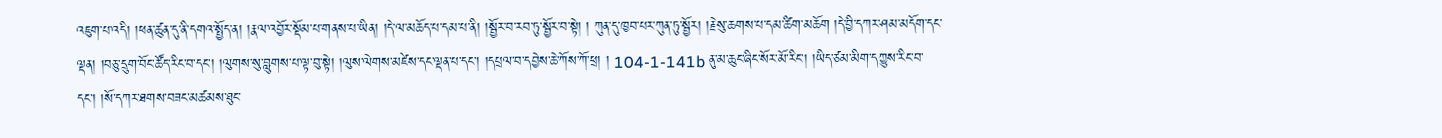འཇུག་པ་འདི། །ཕན་ཚུན་དུ་ནི་དགའ་སྤྱོད་ན། །རྣལ་འབྱོར་སྡོམ་པ་གནས་པ་ཡིན། །དེ་ལ་མཆོད་པ་དམ་པ་ནི། །སྦྱོར་བ་རབ་ཏུ་སྦྱོར་བ་སྟེ། ། ཀུན་དུ་ཁྱབ་པར་ཀུན་ཏུ་སྦྱོར། །རྗེསུ་ཆགས་པ་དམ་ཚིག་མཆོག །དེ་བྱི་དཀར་ཤམ་མདོག་དང་ལྡན། །བཅུ་དྲུག་བོང་ཚོད་རིང་བ་དང་། །ལུགས་སུ་བླུགས་པ་ལྟ་བུ་སྟེ། །ལུས་ལེགས་མཛེས་དང་ལྡན་པ་དང་། །དཔྲལ་བ་དབྱེས་ཆེ་ཀོས་ཀོ་ཕྲ། ། 104-1-141b ནུ་མ་ཆུང་ཞིང་སོར་མོ་རིང་། །ཡིད་ཙམ་མིག་དཀྱུས་རིང་བ་དང་། །སོ་དཀར་ཐགས་བཟང་མཚམས་ཐུང་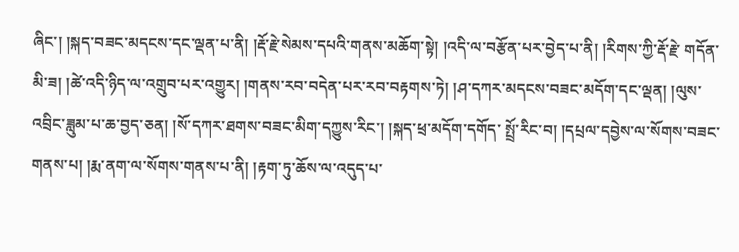ཞིང་། །སྐད་བཟང་མདངས་དང་ལྡན་པ་ནི། །རྡོ་རྗེ་སེམས་དཔའི་གནས་མཆོག་སྟེ། །འདི་ལ་བརྩོན་པར་བྱེད་པ་ནི། །རིགས་ཀྱི་རྡོ་རྗེ་ གདོན་མི་ཟ། །ཚེ་འདི་ཉིད་ལ་འགྲུབ་པར་འགྱུར། །གནས་རབ་བདེན་པར་རབ་བརྟགས་ཏེ། །ཤ་དཀར་མདངས་བཟང་མདོག་དང་ལྡན། །ལུས་འབྲིང་ཟླུམ་པ་ཆ་བྱད་ཅན། །སོ་དཀར་ཐགས་བཟང་མིག་དཀྱུས་རིང་། །སྐད་ཕྲ་མདོག་དགོད་ སྤྲོ་རིང་བ། །དཔྲལ་དབྱེས་ལ་སོགས་བཟང་གནས་པ། །རྨ་ནག་ལ་སོགས་གནས་པ་ནི། །རྟག་ཏུ་ཆོས་ལ་འདུད་པ་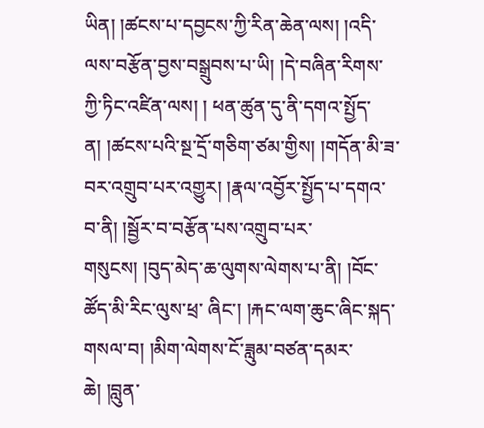ཡིན། །ཚངས་པ་དབྱངས་ཀྱི་རིན་ཆེན་ལས། །འདི་ལས་བརྩོན་བྱས་བསྒྲུབས་པ་ཡི། །དེ་བཞིན་རིགས་ཀྱི་ཏིང་འཛིན་ལས། ། ཕན་ཚུན་དུ་ནི་དགའ་སྤྱོད་ན། །ཚངས་པའི་སྔ་དྲོ་གཅིག་ཙམ་གྱིས། །གདོན་མི་ཟ་བར་འགྲུབ་པར་འགྱུར། །རྣལ་འབྱོར་སྤྱོད་པ་དགའ་བ་ནི། །སྦྱོར་བ་བརྩོན་པས་འགྲུབ་པར་གསུངས། །བུད་མེད་ཆ་ལུགས་ལེགས་པ་ནི། །བོང་ཚོད་མི་རིང་ལུས་ཕྲ་ ཞིང་། །རྐང་ལག་ཆུང་ཞིང་སྐད་གསལ་བ། །མིག་ལེགས་ངོ་ཟླུམ་བཙན་དམར་ཆེ། །བླུན་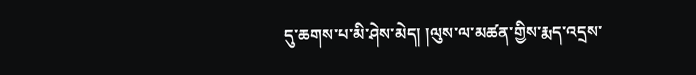དུ་ཆགས་པ་མི་ཤེས་མེད། །ལུས་ལ་མཚན་གྱིས་རྨད་འདྲས་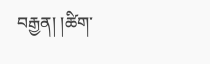བརྒྱན། །ཚིག་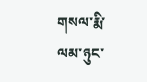གསལ་རྨི་ལམ་ཉུང་